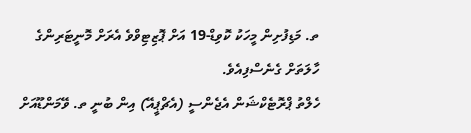ތ. މަޑިފުށިން މީހަކު ކޮވިޑް-19 އަށް ޕޮޒިޓިވްވެ އެރަށް މޮނީޓަރިންގެ ހާލަތަށް ގެނެސްފިއެވެ.
ހެލްތު ޕްރޮޓެކްޝަން އެޖެންސީ (އެޗްޕީއޭ) އިން ބުނީ ތ. ވޭމަންޑޫއަށް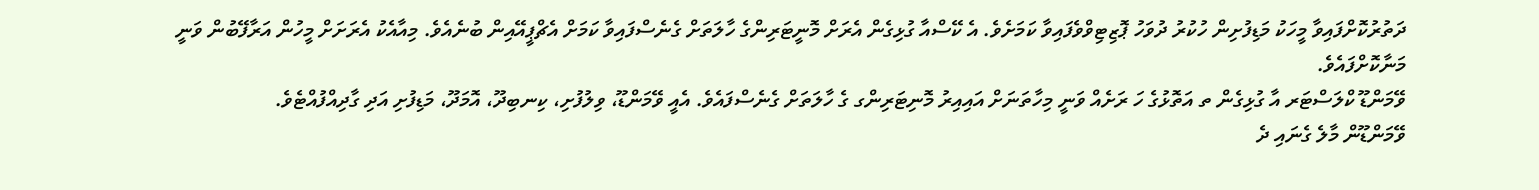ދަތުރުކޮށްފައިވާ މީހަކު މަޑިފުށިން ހުކުރު ދުވަހު ޕޮޒިޓިވްވެފައިވާ ކަމަށެވެ. އެ ކޭސްއާ ގުޅިގެން އެރަށް މޮނީޓަރިންގެ ހާލަތަށް ގެނެސްފައިވާ ކަމަށް އެޗްޕީއޭއިން ބުނެއެވެ. މިއާއެކު އެރަށަށް މީހުން އަރާފޭބުން ވަނީ މަނާކޮށްފައެވެ.
ވޭމަންޑޫ ކްލަސްޓަރ އާ ގުޅިގެން ތ އަތޮޅުގެ ހަ ރަށެއް ވަނީ މިހާތަނަށް އައިއިރު މޮނިޓަރިންގ ގެ ހާލަތަށް ގެނެސްފައެވެ. އެއީ ވޭމަންޑޫ، ވިލުފުށި، ކިނބިދޫ، އޮމަދޫ، މަޑިފުށި އަދި ގާދިއްފުއްޓެވެ.
ވޭމަންޑޫން މާލެ ގެނައި ދެ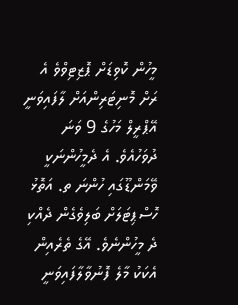މީހުން ކޮވިޑަށް ޕޮޒިޓިވްވެ އެ ރަށް މޮނިޓަރިންއަށް ލާފައިވަނީ އޭޕްރީލް މަހުގެ 9 ވަނަ ދުވަހުއެވެ. އެ ދެމީހުންނަކީ ވޭމަންޑޫގައި ހުންނަ ތ. އަތޮޅު ހޮސްޕިޓަލަށް ބަލިވެގެން ދެއްކި ދެ މީހުންނެވެ. އޭގެ ތެރެއިން އެކަކު މާލެ ފޮނުވާލާފައިވަނީ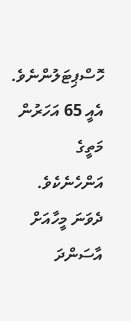ހޮސްޕިޓަލުންނެވެ. އެއީ 65 އަހަރުން މަތީގެ އަންހެނެކެވެ. ދެވަނަ މީހާއަށް އާސަންދަ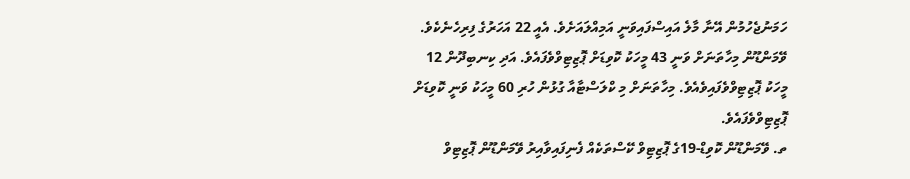ހަމަނުޖެހުމުން އޭނާ މާލެ އައިސްފައިވަނީ އަމިއްލައަށެވެ. އެއީ 22 އަހަރުގެ ފިރިހެނެކެވެ.
ވޭމަންޑޫން މިހާތަނަށް ވަނީ 43 މީހަކު ކޮވިޑަށް ޕޮޒިޓިވްވެފައެވެ. އަދި ކިނބިދޫން 12 މީހަކު ޕޮޒިޓިވްވެފައިވެއެވެ. މިހާތަނަށް މި ކްލަސްޓާއާ ގުޅުން ހުރި 60 މީހަކު ވަނީ ކޮވިޑަށް ޕޮޒިޓިވްވެފައެވެ.
ތ. ވޭމަންޑޫން ކޮވިޑް-19ގެ ޕޮޒިޓިވް ކޭސްތަކެއް ފެނިފައިވާއިރު ވޭމަންޑޫން ޕޮޒިޓިވް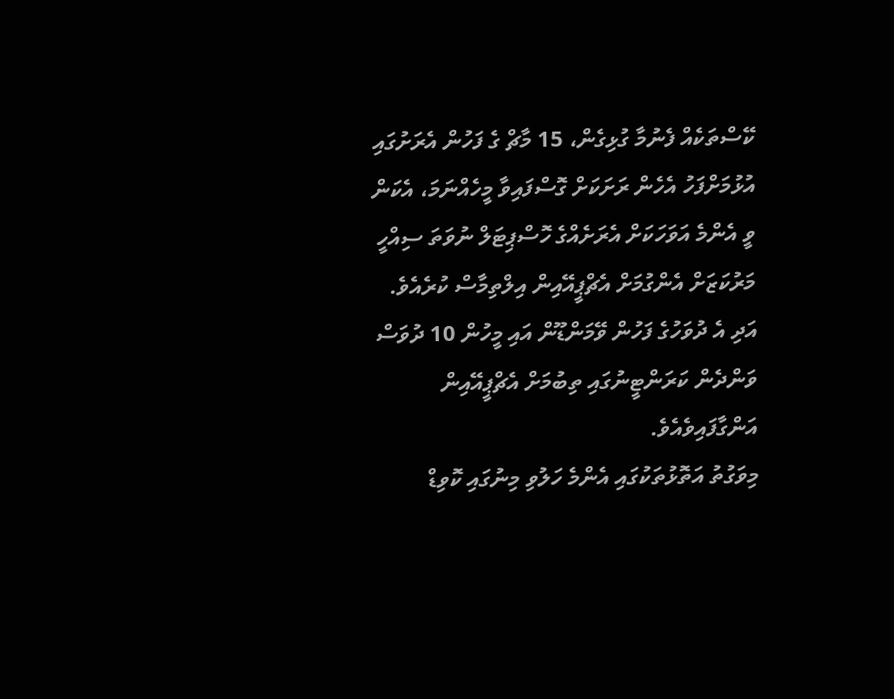ކޭސްތަކެއް ފެނުމާ ގުޅިގެން، 15 މާޗް ގެ ފަހުން އެރަށުގައި އުޅުމަށްފަހު އެހެން ރަށަކަށް ގޮސްފައިވާ މީހެއްނަމަ، އެކަން ވީ އެންމެ އަވަހަކަށް އެރަށެއްގެ ހޮސްޕިޓަލް ނުވަތަ ސިއްހީ މަރުކަޒަށް އެންގުމަށް އެޗްޕީއޭއިން އިލްތިމާސް ކުރެއެވެ. އަދި އެ ދުވަހުގެ ފަހުން ވޭމަންޑޫން އައި މީހުން 10 ދުވަސް ވަންދެން ކަރަންޓީނުގައި ތިބުމަށް އެޗްޕީއޭއިން އަންގާފައިވެއެވެ.
މިވަގުތު އަތޮޅުތަކުގައި އެންމެ ހަލުވި މިނުގައި ކޮވިޑް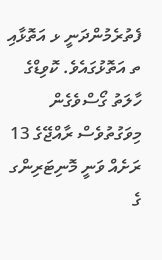ފެތުރެމުންދަނީ ޅ އަތޮޅާއި ތ އަތޮޅުގައެވެ. ކޮވިޑްގެ ހާލަތު ގޯސްވެގެން މިވަގުތުވެސް ރާއްޖޭގެ 13 ރަށެއް ވަނީ މޮނިޓަރިންގ ގެ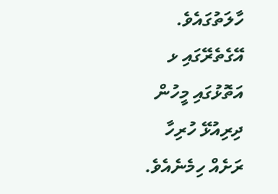ހާލަތުގައެވެ. އޭގެތެރޭގައި ޅ އަތޮޅުގައި މީހުން ދިރިއުޅޭ ހުރިހާ ރަށެއް ހިމެނެއެވެ.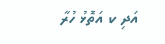އަދި ކ އަތޮޅު ހުރާ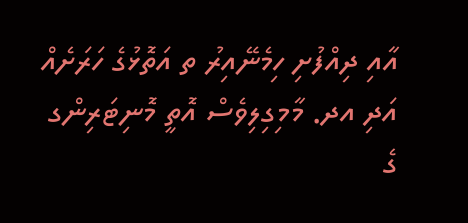އާއި ދިއްފުށި ހިމެނޭއިރު ތ އަތޮޅުގެ ހަރަށެއް އަދި އދ. މާމިގިލިވެސް އޮތީ މޮނިޓަރިންގ ގެ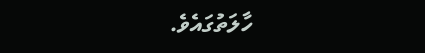ހާލަތުގައެވެ.